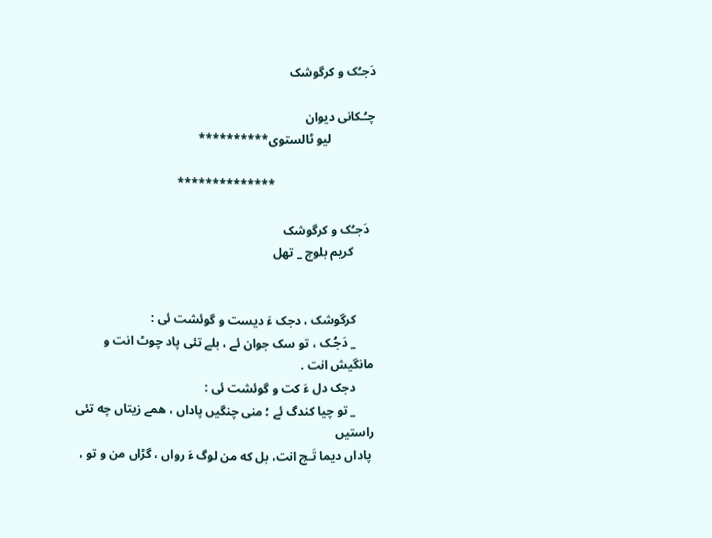دَجـُک و کرگوشک

چـُـکانی دیوان
              لیو ٹالستوی**********

                                **************

  دَجـُک و کرگوشک
       کریم بلوچ _ تهل


      کرگوشک ، دجک ءَ دیست و گوئشت ئی :
      _ دَجُـک ، تو سک جوان ئے ، بلے تئی پاد چوٹ انت و مانگیش انت .
      دجک دل ءَ کت و گوئشت ئی :
      _ تو چیا کندگ ئے ؛ منی چنگیں پاداں ، همے زیتاں چه تئی راستیں
 پاداں دیما تَـچ انت، بل که من لوگ ءَ رواں ، گڑاں من و تو ،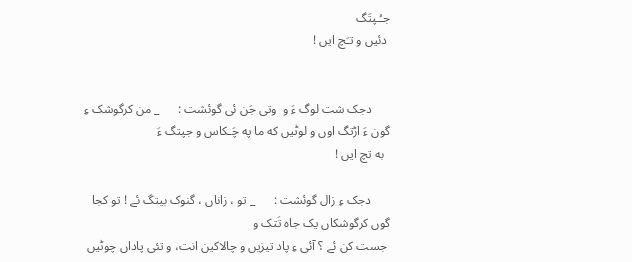جـُـپتَگ
 دئیں و تـَچ ایں !


      دجک شت لوگ ءَ و  وتی جَن ئی گوئشت :      _ من کرگوشک ءِ گون ءَ اڑتگ اوں و لوٹیں که ما په چَـکاس و جپتگ ءَ
  به تچ ایں !

      دجک ءِ زال گوئشت :      _ تو ، زاناں ، گنوک بیتگ ئے ! تو کجا گوں کرگوشکاں یک جاه تَتک و
 جست کن ئے ؟ آئی ءِ پاد تیزیں و چالاکین انت، و تئی پاداں چوٹیں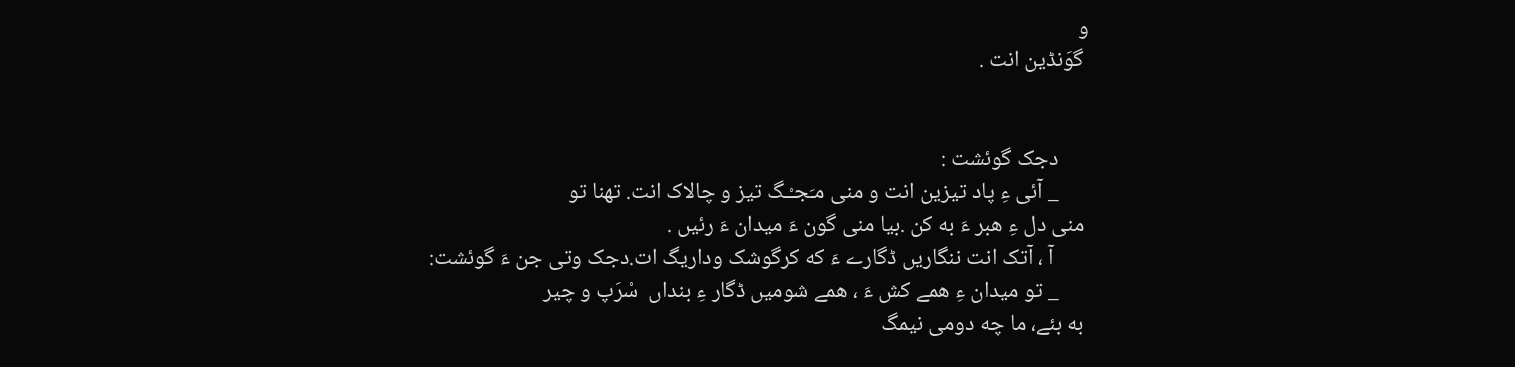و
 گوَنڈین انت .


      دجک گوئشت :
      _ آئی ءِ پاد تیزین انت و منی مـَجـْـگ تیز و چالاک انت. تهنا تو
 منی دل ءِ هبر ءَ به کن .بیا منی گون ءَ میدان ءَ رئیں .
       آ ، آتک انت ننگاریں ڈگارے ءَ که کرگوشک وداریگ ات.دجک وتی جن ءَ گوئشت:
      _ تو میدان ءِ همے کش ءَ ، همے شومیں ڈگار ءِ بنداں  سْرَپ و چیر
 به بئے، ما چه دومی نیمگ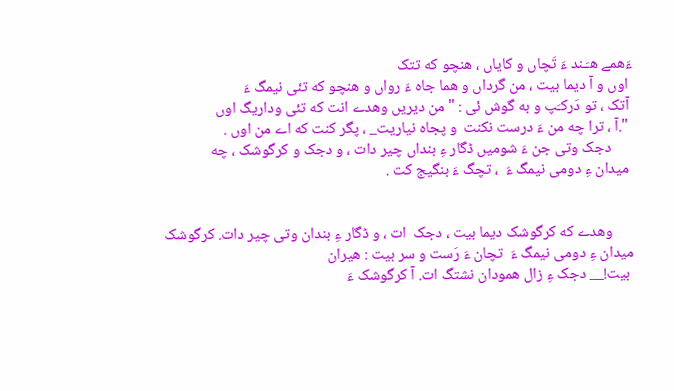ءَهمے هـَـند ءَ تَچاں و کایاں ، هنچو که تتک
 اوں و آ دیما بیت ، من گرداں و هما جاه ءَ رواں و هنچو که تئی نیمگ ءَ
 آتک ، تو دَرکـَپ و به گوش ئی : " من دیریں وهدے انت که تئی وداریگ اوں
 ".آ ، ترا چه من ءَ درست نکنت  و پجاه نیاریت_ ، پگر کنت که اے من اوں .
      دجک وتی جن ءَ شومیں ڈگار ءِ بنداں چیر دات ، و دجک و کرگوشک ، چه
 میدان ءِ دومی نیمگ ءَ  ، تچگ ءَ بنگیج کت .


      وهدے که کرگوشک دیما بیت ، دجک  ات ، و ڈگار ءِ بندان وتی چیر دات. کرگوشک میدان ءِ دومی نیمگ ءَ  تچان ءَ رَست و سر بیت : هیران
 بیت!__ دجک ءِ زال همودان نشتگ ات. آ کرگوشک ءَ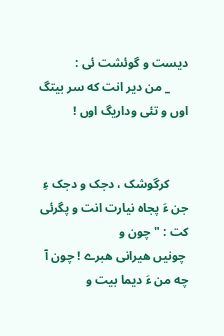دیست و گوئشت ئی :
      _ من دیر انت که سر بیتگ اوں و تئی وداریگ اوں !


      کرگوشک ، دجک و دجک ءِ جن ءَ پجاه نیارت انت و پگرئی کت : " چون و
 چونیں هیرانی هبرے ! چون آ چه من ءَ دیما بیت و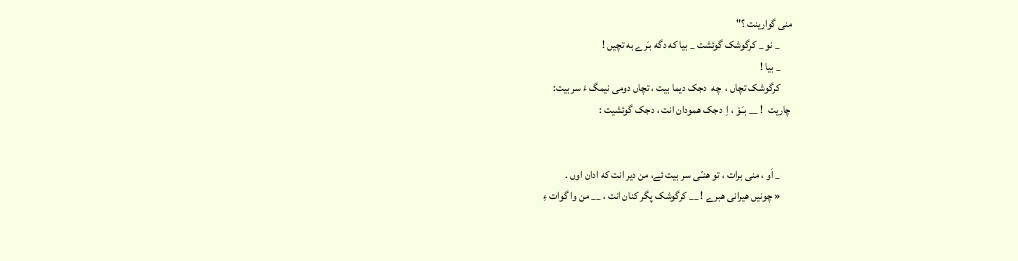منی گوارینت ؟"
      _ نو _ کرگوشک گوئشت _ بیا که دگه بـَرے به تچیں !
      _ بیا !
      کرگوشک تچاں ،  چه  دجک دیما بیت ، تچاں دومی نیمگ ءَ سر بیت:
 چاریت  ! __ بـَـوْ ، اِ  دجک همودان انت ، دجک گوئشیت :


      _ اَو ، منی برات ، تو هنـّـی سر بیت ئے، من دیر انت که ادان اوں .
      « چونیں هیرانی هبرے ! __ کرگوشک پگر کنان انت ، __ من وا گوات ءِ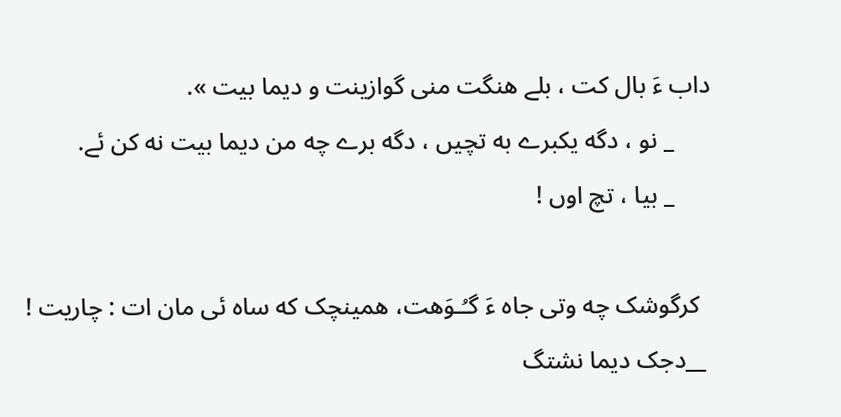داب ءَ بال کت ، بلے هنگت منی گوازینت و دیما بیت ».
      _ نو ، دگه یکبرے به تچیں ، دگه برے چه من دیما بیت نه کن ئے.
      _ بیا ، تچ اوں !

  کرگوشک چه وتی جاه ءَ گـُـوَهت، همینچک که ساه ئی مان ات : چاریت !
 __دجک دیما نشتگ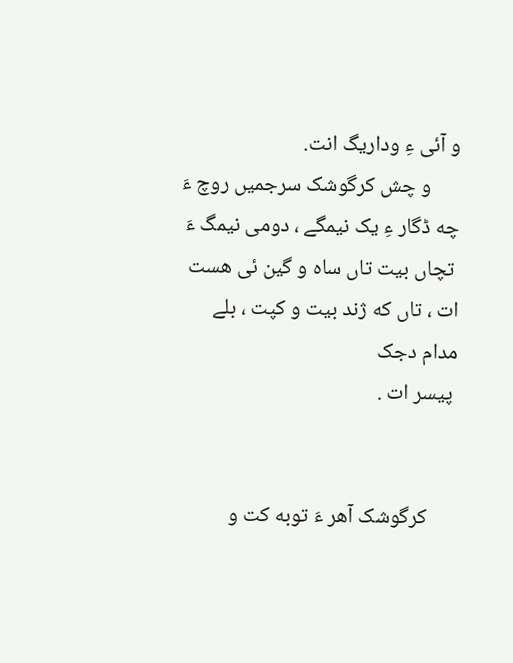و آئی ءِ وداریگ انت.
      و چش کرگوشک سرجمیں روچ ءَ چه ڈگار ءِ یک نیمگے ، دومی نیمگ ءَ
 تچاں بیت تاں ساه و گین ئی هست ات ، تاں که ژند بیت و کپت ، بلے مدام دجک
 پیسر ات .


      کرگوشک آهر ءَ توبه کت و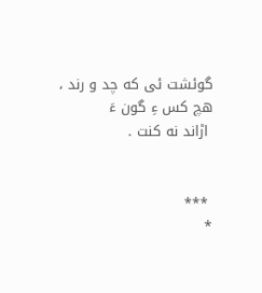گوئشت ئی که چد و رند ، هچ کس ءِ گون ءَ
 اڑاند نه کنت .


 ***
*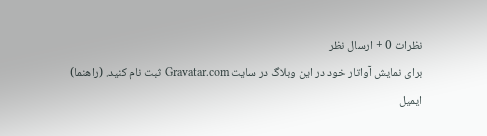نظرات 0 + ارسال نظر
برای نمایش آواتار خود در این وبلاگ در سایت Gravatar.com ثبت نام کنید. (راهنما)
ایمیل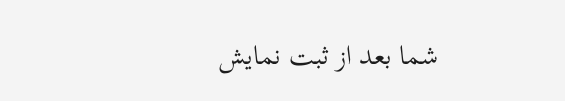شما بعد از ثبت نمایش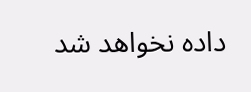داده نخواهد شد